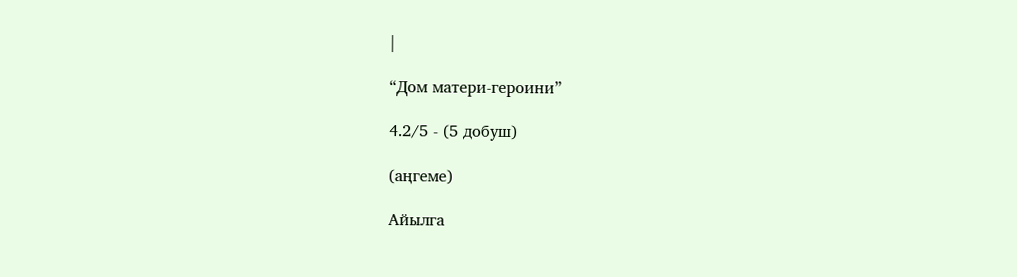|

“Дом матери-героини”

4.2/5 - (5 добуш)

(аңгеме)

Айылга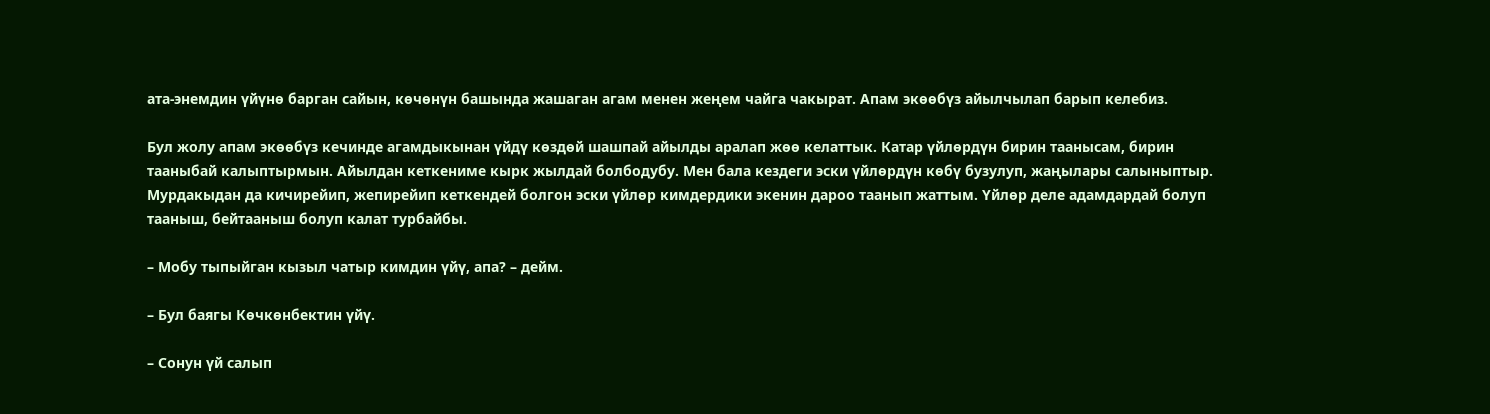ата-энемдин үйүнө барган сайын, көчөнүн башында жашаган агам менен жеңем чайга чакырат. Апам экөөбүз айылчылап барып келебиз.

Бул жолу апам экөөбүз кечинде агамдыкынан үйдү көздөй шашпай айылды аралап жөө келаттык. Катар үйлөрдүн бирин таанысам, бирин тааныбай калыптырмын. Айылдан кеткениме кырк жылдай болбодубу. Мен бала кездеги эски үйлөрдүн көбү бузулуп, жаңылары салыныптыр. Мурдакыдан да кичирейип, жепирейип кеткендей болгон эски үйлөр кимдердики экенин дароо таанып жаттым. Үйлөр деле адамдардай болуп тааныш, бейтааныш болуп калат турбайбы.

– Мобу тыпыйган кызыл чатыр кимдин үйү, апа? – дейм.

– Бул баягы Көчкөнбектин үйү.

– Сонун үй салып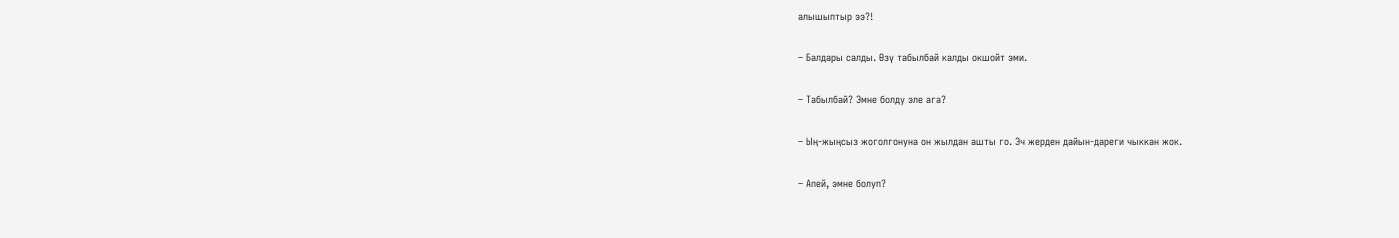алышыптыр ээ?!

– Балдары салды. Өзү табылбай калды окшойт эми.

– Табылбай? Эмне болду эле ага?

– Ың-жыңсыз жоголгонуна он жылдан ашты го. Эч жерден дайын-дареги чыккан жок.

– Апей, эмне болуп?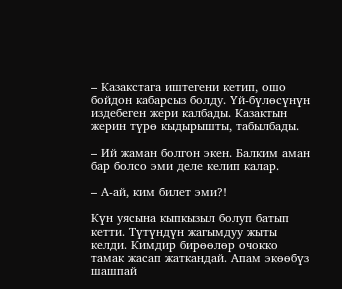– Казакстага иштегени кетип, ошо бойдон кабарсыз болду. Үй-бүлөсүнүн издебеген жери калбады. Казактын жерин түрө кыдырышты, табылбады.

– Ий жаман болгон экен. Балким аман бар болсо эми деле келип калар.

– А-ай, ким билет эми?!

Күн уясына кыпкызыл болуп батып кетти. Түтүндүн жагымдуу жыты келди. Кимдир бирөөлөр очокко тамак жасап жаткандай. Апам экөөбүз шашпай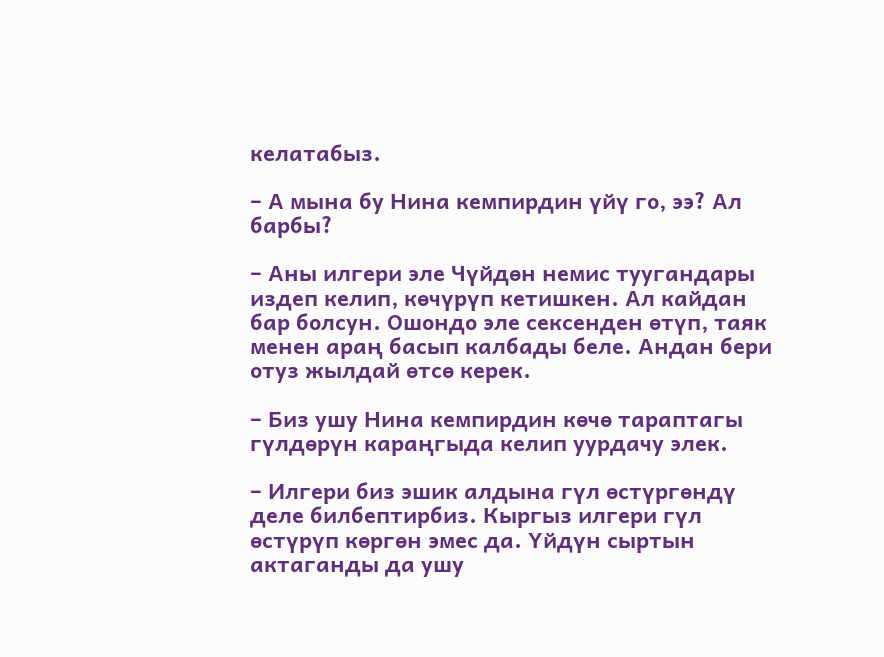келатабыз.

– А мына бу Нина кемпирдин үйү го, ээ? Ал барбы?

– Аны илгери эле Чүйдөн немис туугандары издеп келип, көчүрүп кетишкен. Ал кайдан бар болсун. Ошондо эле сексенден өтүп, таяк менен араң басып калбады беле. Андан бери отуз жылдай өтсө керек.

– Биз ушу Нина кемпирдин көчө тараптагы гүлдөрүн караңгыда келип уурдачу элек.

– Илгери биз эшик алдына гүл өстүргөндү деле билбептирбиз. Кыргыз илгери гүл өстүрүп көргөн эмес да. Үйдүн сыртын актаганды да ушу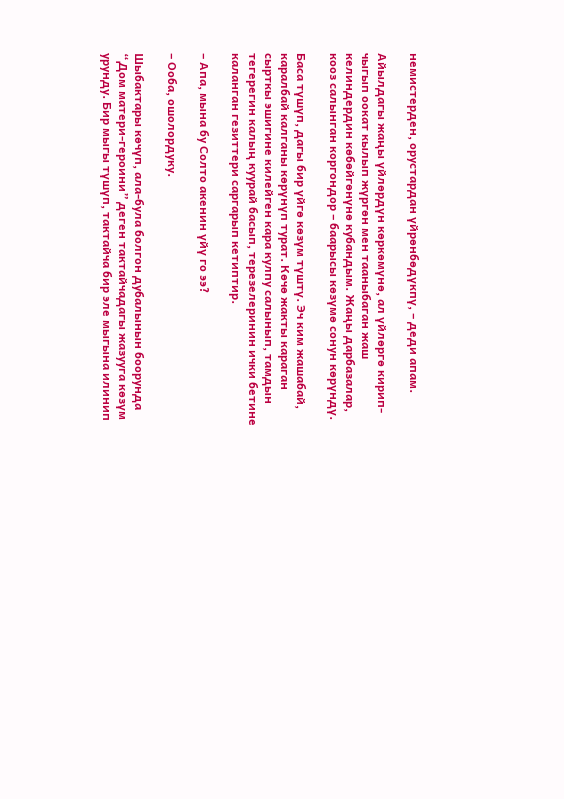немистерден, орустардан үйрөнбөдүкпү, – деди апам.

Айылдагы жаңы үйлөрдүн көркөмүнө, ал үйлөргө кирип-чыгып оокат кылып жүргөн мен тааныбаган жаш келиндердин көбөйгөнүнө кубандым. Жаңы дарбазалар, кооз салынган коргондор – баарысы көзүмө сонун көрүндү.

Баса түшүп, дагы бир үйгө көзүм түштү. Эч ким жашабай, каралбай калганы көрүнүп турат. Көчө жакты караган сырткы эшигине килейген кара кулпу салынып, тамдын тегерегин калың куурай басып, терезелеринин ички бетине каланган гезиттери саргарып кетиптир.

– Апа, мына бу Солто акенин үйү го ээ?

– Ооба, ошолордуку.

Шыбактары көчүп, ала-була болгон дубалынын боорунда “Дом матери-героини” деген тактайчадагы жазууга көзүм урунду. Бир мыгы түшүп, тактайча бир эле мыгына илинип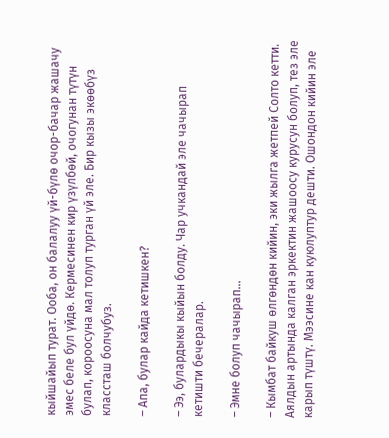кыйшайып турат. Ооба, он балалуу үй-бүлө очор-бачар жашачу эмес беле бул үйдө. Кермесинен кир үзүлбөй, очогунан түтүн булап, короосуна мал толуп турган үй эле. Бир кызы экөөбүз классташ болчубуз.

– Апа, булар кайда кетишкен?

– Ээ, булардыкы кыйын болду. Чар учкандай эле чачырап кетишти бечералар.

– Эмне болуп чачырап…

– Кымбат байкуш өлгөндөн кийин, эки жылга жетпей Солто кетти. Аялдын артында калган эркектин жашоосу курусун болуп, тез эле карып түштү. Мээсине кан куюлуптур дешти. Ошондон кийин эле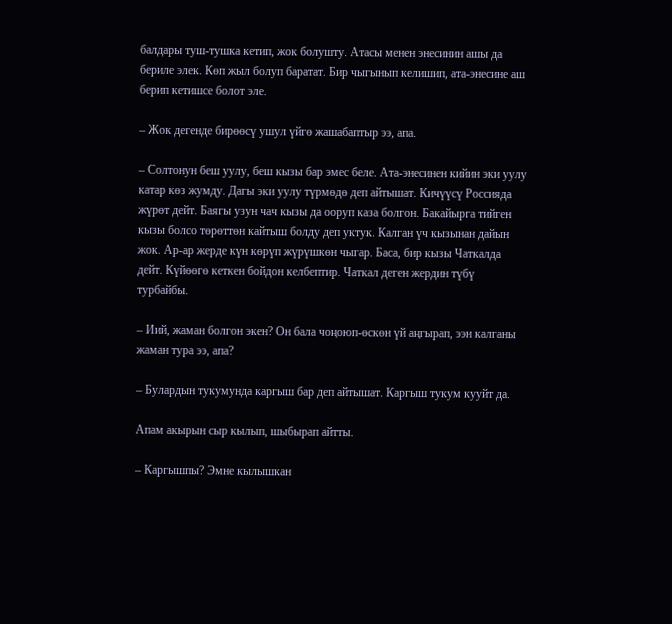балдары туш-тушка кетип, жок болушту. Атасы менен энесинин ашы да бериле элек. Көп жыл болуп баратат. Бир чыгынып келишип, ата-энесине аш берип кетишсе болот эле.

– Жок дегенде бирөөсү ушул үйгө жашабаптыр ээ, апа.

– Солтонун беш уулу, беш кызы бар эмес беле. Ата-энесинен кийин эки уулу катар көз жумду. Дагы эки уулу түрмөдө деп айтышат. Кичүүсү Россияда жүрөт дейт. Баягы узун чач кызы да ооруп каза болгон. Бакайырга тийген кызы болсо төрөттөн кайтыш болду деп уктук. Калган үч кызынан дайын жок. Ар-ар жерде күн көрүп жүрүшкөн чыгар. Баса, бир кызы Чаткалда дейт. Күйөөгө кеткен бойдон келбептир. Чаткал деген жердин түбү турбайбы.

– Иий, жаман болгон экен? Он бала чоңоюп-өскөн үй аңгырап, ээн калганы жаман тура ээ, апа?

– Булардын тукумунда каргыш бар деп айтышат. Каргыш тукум кууйт да.

Апам акырын сыр кылып, шыбырап айтты.

– Каргышпы? Эмне кылышкан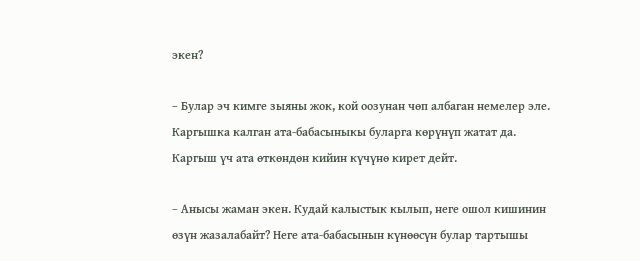экен?

– Булар эч кимге зыяны жок, кой оозунан чөп албаган немелер эле. Каргышка калган ата-бабасыныкы буларга көрүнүп жатат да. Каргыш үч ата өткөндөн кийин күчүнө кирет дейт.

– Анысы жаман экен. Кудай калыстык кылып, неге ошол кишинин өзүн жазалабайт? Неге ата-бабасынын күнөөсүн булар тартышы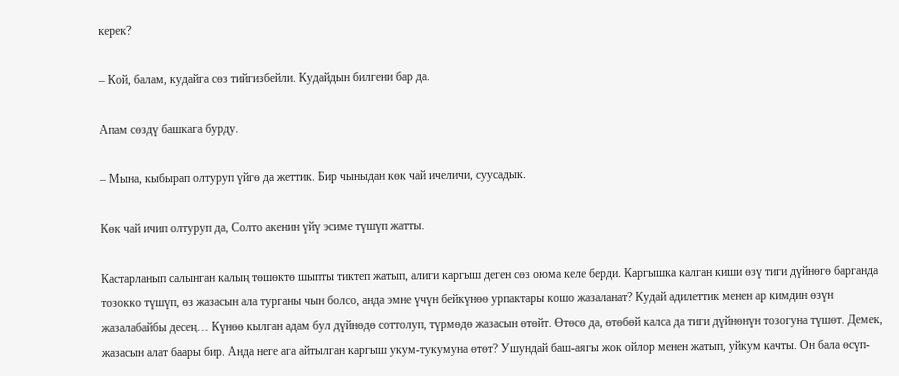керек?

– Кой, балам, кудайга сөз тийгизбейли. Кудайдын билгени бар да.

Апам сөздү башкага бурду.

– Мына, кыбырап олтуруп үйгө да жеттик. Бир чыныдан көк чай ичеличи, суусадык.

Көк чай ичип олтуруп да, Солто акенин үйү эсиме түшүп жатты.

Кастарланып салынган калың төшөктө шыпты тиктеп жатып, алиги каргыш деген сөз оюма келе берди. Каргышка калган киши өзү тиги дүйнөгө барганда тозокко түшүп, өз жазасын ала турганы чын болсо, анда эмне үчүн бейкүнөө урпактары кошо жазаланат? Кудай адилеттик менен ар кимдин өзүн жазалабайбы десең… Күнөө кылган адам бул дүйнөдө соттолуп, түрмөдө жазасын өтөйт. Өтөсө да, өтөбөй калса да тиги дүйнөнүн тозогуна түшөт. Демек, жазасын алат баары бир. Анда неге ага айтылган каргыш укум-тукумуна өтөт? Ушундай баш-аягы жок ойлор менен жатып, уйкум качты. Он бала өсүп-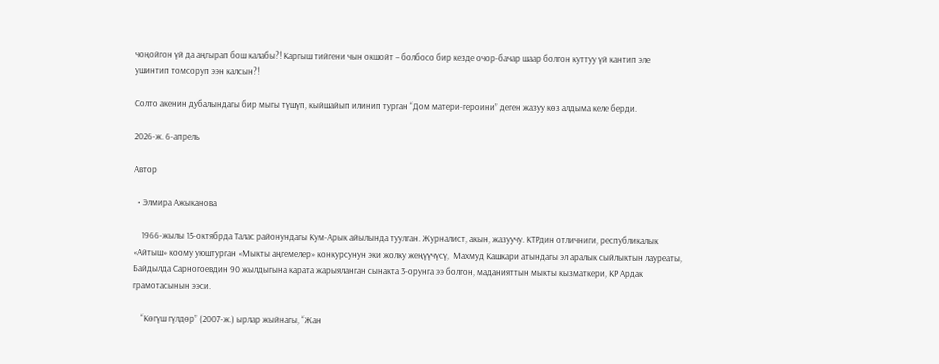чоңойгон үй да аңгырап бош калабы?! Каргыш тийгени чын окшойт – болбосо бир кезде очор-бачар шаар болгон куттуу үй кантип эле ушинтип томсоруп ээн калсын?!

Солто акенин дубалындагы бир мыгы түшүп, кыйшайып илинип турган “Дом матери-героини” деген жазуу көз алдыма келе берди.

2026-ж. 6-апрель

Автор

  • Элмира Ажыканова

    1966-жылы 15-октябрда Талас районундагы Кум-Арык айылында туулган. Журналист, акын, жазуучу. КТРдин отличниги, республикалык «Айтыш» коому уюштурган «Мыкты аңгемелер» конкурсунун эки жолку жеңүүчүсү,  Махмуд Кашкари атындагы эл аралык сыйлыктын лауреаты, Байдылда Сарногоевдин 90 жылдыгына карата жарыяланган сынакта 3-орунга ээ болгон, маданияттын мыкты кызматкери, КР Ардак грамотасынын ээси.

    “Көгүш гүлдөр” (2007-ж.) ырлар жыйнагы, “Жан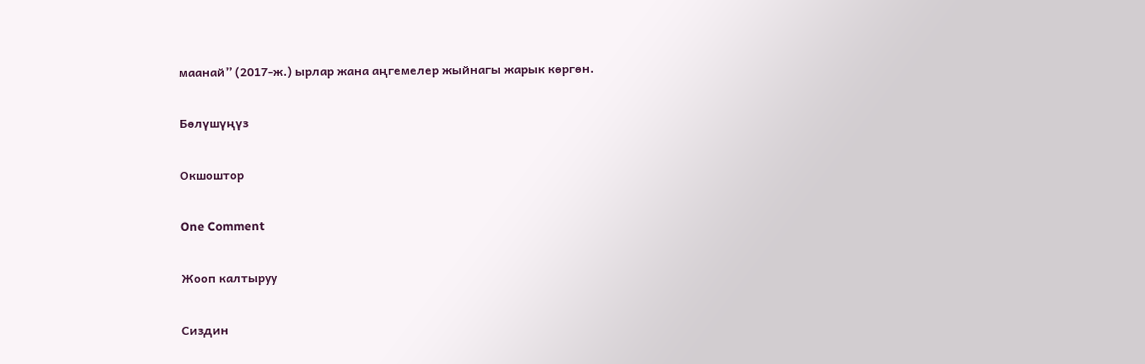маанай” (2017-ж.) ырлар жана аңгемелер жыйнагы жарык көргөн.

Бөлүшүңүз

Окшоштор

One Comment

Жооп калтыруу

Сиздин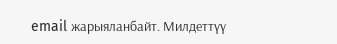email жарыяланбайт. Милдеттүү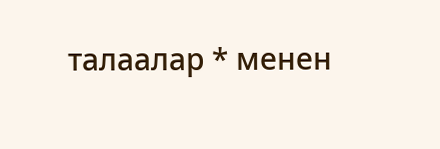талаалар * менен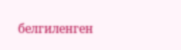белгиленген